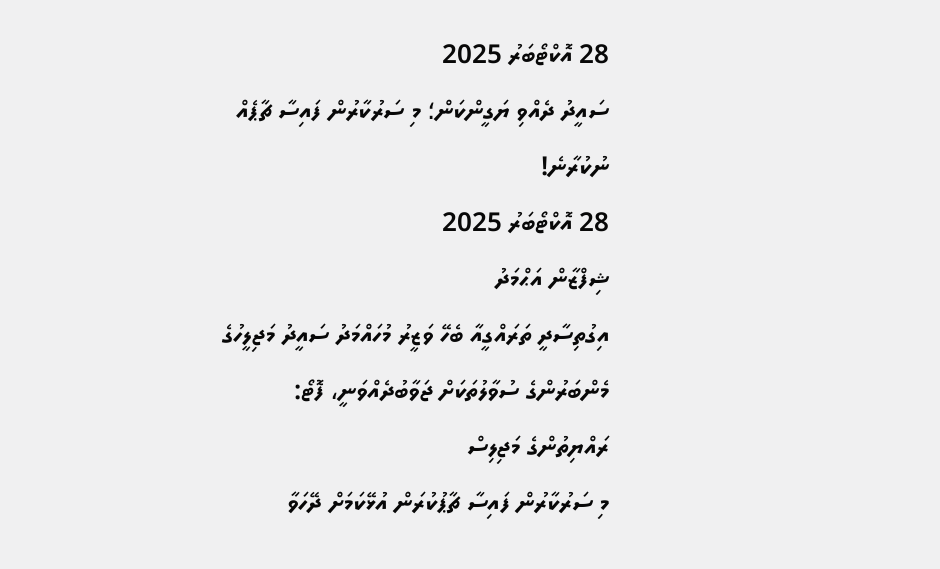28 އޮކްޓޯބަރު 2025
ސައީދު ދެއްވި ޔަގީންކަން؛ މި ސަރުކާރުން ފައިސާ ޗާޕެއް ނުކުރާނެ!
28 އޮކްޓޯބަރު 2025
ޝިފްޒާން އަޙްމަދު
އިގުތިސާދީ ތަރައްގީއާ ބެހޭ ވަޒީރު މުހައްމަދު ސައީދު މަޖިލީހުގެ މެންބަރުންގެ ސުވާލުތަކަށް ޖަވާބުދެއްވަނީ، ފޮޓޯ: ރައްޔިތުންގެ މަޖިލިސް
މި ސަރުކާރުން ފައިސާ ޗާޕުކުރަން އުޅޭކަމަށް ދޭހަވާ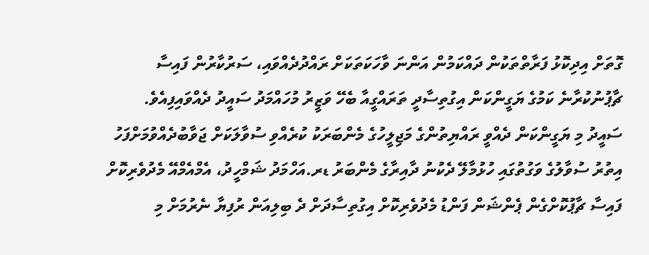ގޮތަށް އިދިކޮޅު ފަރާތްތަކުން ދައްކަމުން އަންނަ ވާހަކަތަކަށް ރައްދުދެއްވައި، ސަރުކާރުން ފައިސާ ޗާޕުނުކުރާނެ ކަމުގެ ޔަގީންކަން އިގުތިސާދީ ތަރައްގީއާ ބެހޭ ވަޒީރު މުހައްމަދު ސައީދު ދެއްވައިފިއެވެ.
ސައީދު މި ޔަގީންކަން ދެއްވީ ރައްޔިތުންގެ މަޖިލީހުގެ މެންބަރަކު ކުރެއްވި ސުވާލަކަށް ޖަވާބުދެއްވުމަށްފަހު އިތުރު ސުވާލުގެ ވަގުތުގައި ހުޅުމާލޭ ދެކުނު ދާއިރާގެ މެންބަރު ޑރ.އަހްމަދު ޝަމްހީދު، އެމްއެމްއޭ މެދުވެރިކޮށް ފައިސާ ޗާޕުކޮށްގެން ޕެންޝަން ފަންޑު މެދުވެރިކޮށް އިގުތިސާދަށް ދެ ބިލިއަން ރުފިޔާ ނެރުމަށް މި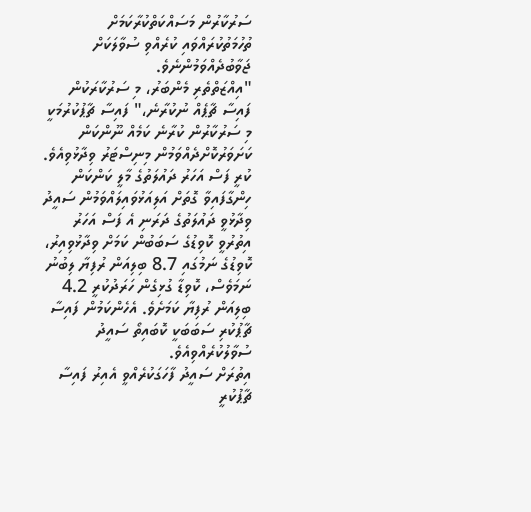ސަރުކާރުން މަސައްކަތްކުރާކަމަށް ތުހުމަތުކުރައްވައި ކުރެއްވި ސުވާލަކަށް ޖަވާބުދެއްވަމުންނެވެ.
"އިއްޒަތްތެރި މެންބަރު، މި ސަރުކާރަކުން ފައިސާ ޗާޕެއް ނުކުރާނެ،" ފައިސާ ޗާޕުކުރުމަކީ މި ސަރުކާރުން ކުރާނެ ކަމެއް ނޫންކަން ކަށަވަރުކޮށްދެއްވަމުން މިނިސްޓަރު ވިދާޅުވިއެވެ.
ކުރީ ފަސް އަހަރު ދައުލަތުގެ މާލީ ކަންކަން ހިންގާފައިވާ ގޮތަށް އަލިއަޅުވައިލައްވަމުން ސައީދު ވިދާޅުވީ ދައުލަތުގެ ދަރަނި އެ ފަސް އަހަރު އިތުރުވީ ކޮވިޑުގެ ސަބަބުން ކަމަށް ވިދާޅުވިއިރު، ކޮވިޑުގެ ނަމުގައި 8.7 ބިލިއަން ރުފިޔާ ލިބުނު ނަމަވެސް، ކޮވިޑާ ގުޅިގެން ހަރަދުކުރީ 4.2 ބިލިއަން ރުފިޔާ ކަމަށެވެ. އެހެންކަމުން ފައިސާ ޗާޕުކުރި ސަބަބަކީ ކޮބައިތޯ ސައީދު ސުވާލުކުރެއްވިއެވެ.
އިތުރަށް ސައީދު ފާހަގަކުރެއްވީ އެއިރު ފައިސާ ޗާޕުކުރީ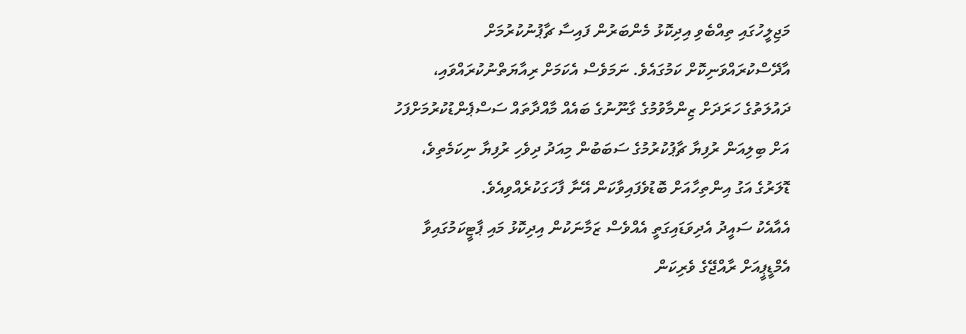މަޖިލީހުގައި ތިއްބެވި އިދިކޮޅު މެންބަރުން ފައިސާ ޗާޕުނުކުރުމަށް އާދޭސްކުރައްވަނިކޮށް ކަމުގައެވެ. ނަމަވެސް އެކަމަށް ރިއާޔަތްނުކުރައްވައި، ދައުލަތުގެ ހަރަދަށް ޒިންމާވުމުގެ ގާނޫނުގެ ބައެއް މާއްދާތައް ސަސްޕެންޑުކުރުމަށްފަހު އަށް ބިލިއަން ރުފިޔާ ޗާޕުކުރުމުގެ ސަބަބުން މިއަދު ދިވެހި ރުފިޔާ ނިކަމެތިވެ، ޑޮލަރުގެ އަގު އިންތިހާއަށް ބޮޑުވެފައިވާކަން އޭނާ ފާހަގަކުރެއްވިއެވެ.
އެއާއެކު ސައީދު އެދިވަޑައިގަތީ އެއްވެސް ޒަމާނަކުން އިދިކޮޅު މައި ޕާޓީކަމުގައިވާ އެމްޑީޕީއަށް ރާއްޖޭގެ ވެރިކަން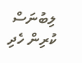ލިބުނަސް ކުރިން ހެދި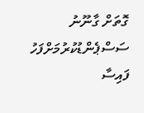ގޮތަށް ގާނޫނު ސަސްޕެންޑުކުރުމަށްފަހު ފައިސާ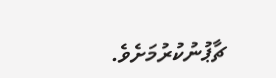ޗާޕުނުކުރުމަށެވެ.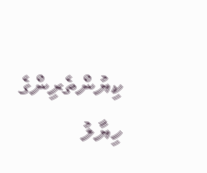ކިޔުންތެރިންގެ ހިޔާލު